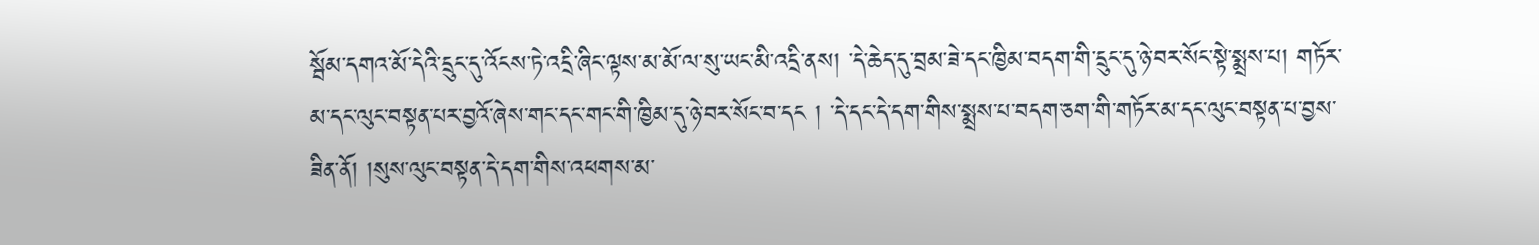སྦོམ་དགའ་མོ་དེའི་དྲུང་དུ་འོངས་ཏེ་འདྲི་ཞིང་ལྟས་མ་མོ་ལ་སུ་ཡང་མི་འདྲི་ནས། ་དེ་ཆེད་དུ་བྲམ་ཟེ་དང་ཁྱིམ་བདག་གི་དྲུང་དུ་ཉེ་བར་སོང་སྟེ་སྨྲས་པ། གཏོར་མ་དང་ལུང་བསྟན་པར་བྱའོ་ཞེས་གང་དང་གང་གི་ཁྱིམ་དུ་ཉེ་བར་སོང་བ་དང ། ་དེ་དང་དེ་དག་གིས་སྨྲས་པ་བདག་ཅག་གི་གཏོར་མ་དང་ལུང་བསྟན་པ་བྱས་ཟིན་ནོ། །སུས་ལུང་བསྟན་དེ་དག་གིས་འཕགས་མ་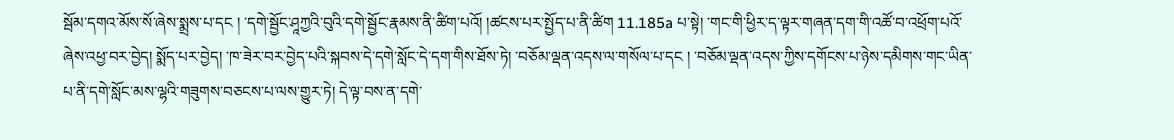སྦོམ་དགའ་མོས་སོ་ཞེས་སྨྲས་པ་དང ། ་དགེ་སྦྱོང་ཤཱཀྱའི་བུའི་དགེ་སྦྱོང་རྣམས་ནི་ཚིག་པའོ། །ཚངས་པར་སྤྱོད་པ་ནི་ཚིག 11.185a པ་སྟེ། ་གང་གི་ཕྱིར་ད་ལྟར་གཞན་དག་གི་འཚོ་བ་འཕྲོག་པའོ་ཞེས་འཕྱ་བར་བྱེད། སྨོད་པར་བྱེད། ་ཁ་ཟེར་བར་བྱེད་པའི་སྐབས་དེ་དགེ་སློང་དེ་དག་གིས་ཐོས་ཏེ། ་བཅོམ་ལྡན་འདས་ལ་གསོལ་པ་དང ། ་བཅོམ་ལྡན་འདས་ཀྱིས་དགོངས་པ་ཉེས་དམིགས་གང་ཡིན་པ་ནི་དགེ་སློང་མས་ལྷའི་གཟུགས་བཅངས་པ་ལས་གྱུར་ཏེ། དེ་ལྟ་བས་ན་དགེ་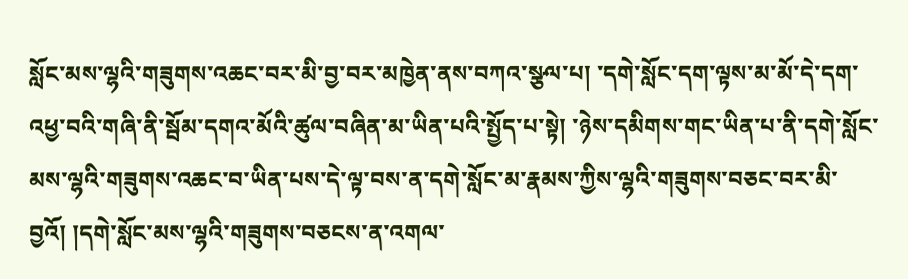སློང་མས་ལྷའི་གཟུགས་འཆང་བར་མི་བྱ་བར་མཁྱེན་ནས་བཀའ་སྩལ་པ། ་དགེ་སློང་དག་ལྟས་མ་མོ་དེ་དག་འཕྱ་བའི་གཞི་ནི་སྦོམ་དགའ་མོའི་ཚུལ་བཞིན་མ་ཡིན་པའི་སྤྱོད་པ་སྟེ། ་ཉེས་དམིགས་གང་ཡིན་པ་ནི་དགེ་སློང་མས་ལྷའི་གཟུགས་འཆང་བ་ཡིན་པས་དེ་ལྟ་བས་ན་དགེ་སློང་མ་རྣམས་ཀྱིས་ལྷའི་གཟུགས་བཅང་བར་མི་བྱའོ། །དགེ་སློང་མས་ལྷའི་གཟུགས་བཅངས་ན་འགལ་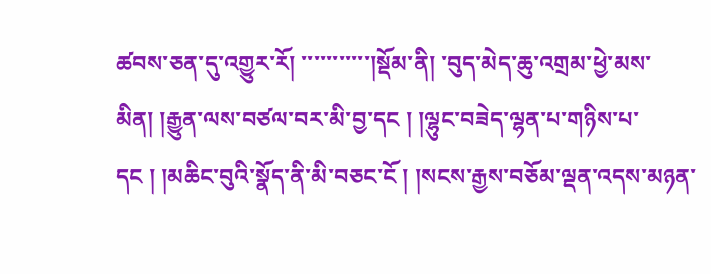ཚབས་ཅན་དུ་འགྱུར་རོ། ་་་་་་་་་་་།སྡོམ་ནི། ་བུད་མེད་ཆུ་འགྲམ་ཕྱེ་མས་མིན། །རྒྱུན་ལས་བཙལ་བར་མི་བྱ་དང ། །ལྷུང་བཟེད་ལྷན་པ་གཉིས་པ་དང ། །མཆིང་བུའི་སྣོད་ནི་མི་བཅང་ངོ ། །སངས་རྒྱས་བཅོམ་ལྡན་འདས་མཉན་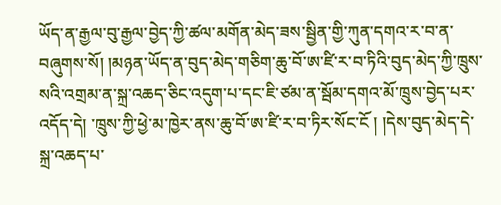ཡོད་ན་རྒྱལ་བུ་རྒྱལ་བྱེད་ཀྱི་ཚལ་མགོན་མེད་ཟས་སྦྱིན་གྱི་ཀུན་དགའ་ར་བ་ན་བཞུགས་སོ། །མཉན་ཡོད་ན་བུད་མེད་གཅིག་ཆུ་བོ་ཨ་ཛི་ར་བ་ཏིའི་བུད་མེད་ཀྱི་ཁྲུས་སའི་འགྲམ་ན་སྐྲ་འཆད་ཅིང་འདུག་པ་དང་ཇི་ཙམ་ན་སྦོམ་དགའ་མོ་ཁྲུས་བྱེད་པར་འདོད་དེ། ་ཁྲུས་ཀྱི་ཕྱེ་མ་ཁྱེར་ནས་ཆུ་བོ་ཨ་ཛི་ར་བ་ཏིར་སོང་ངོ ། །དེས་བུད་མེད་དེ་སྐྲ་འཆད་པ་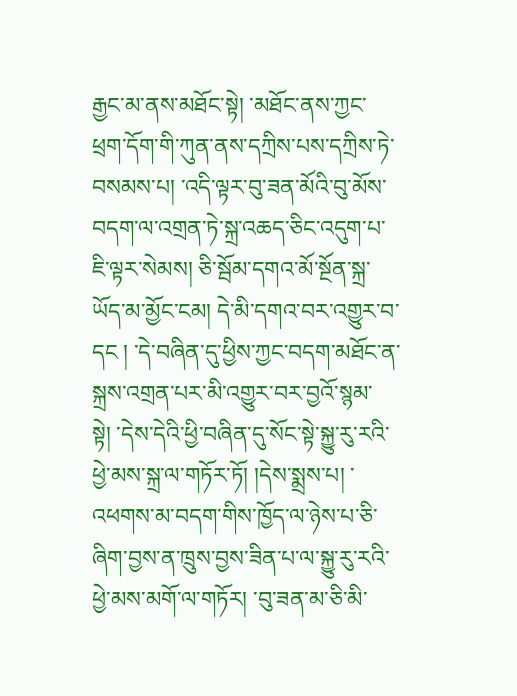རྒྱང་མ་ནས་མཐོང་སྟེ། ་མཐོང་ནས་ཀྱང་ཕྲག་དོག་གི་ཀུན་ནས་དཀྲིས་པས་དཀྲིས་ཏེ་བསམས་པ། ་འདི་ལྟར་བུ་ཟན་མོའི་བུ་མོས་བདག་ལ་འགྲན་ཏེ་སྐྲ་འཆད་ཅིང་འདུག་པ་ཇི་ལྟར་སེམས། ཅི་སྦོམ་དགའ་མོ་སྔོན་སྐྲ་ཡོད་མ་མྱོང་ངམ། དེ་མི་དགའ་བར་འགྱུར་བ་དང ། ་དེ་བཞིན་དུ་ཕྱིས་ཀྱང་བདག་མཐོང་ན་སྐྲས་འགྲན་པར་མི་འགྱུར་བར་བྱའོ་སྙམ་སྟེ། ་དེས་དེའི་ཕྱི་བཞིན་དུ་སོང་སྟེ་སྐྱུ་རུ་རའི་ཕྱེ་མས་སྐྲ་ལ་གཏོར་ཏོ། །དེས་སྨྲས་པ། ་འཕགས་མ་བདག་གིས་ཁྱོད་ལ་ཉེས་པ་ཅི་ཞིག་བྱས་ན་ཁྲུས་བྱས་ཟིན་པ་ལ་སྐྱུ་རུ་རའི་ཕྱེ་མས་མགོ་ལ་གཏོར། ་བུ་ཟན་མ་ཅི་མི་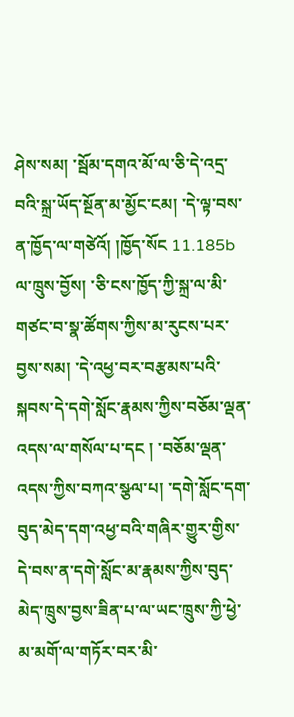ཤེས་སམ། ་སྦོམ་དགའ་མོ་ལ་ཅི་དེ་འདྲ་བའི་སྐྲ་ཡོད་སྔོན་མ་མྱོང་ངམ། ་དེ་ལྟ་བས་ན་ཁྱོད་ལ་གཙེའོ། །ཁྱོད་སོང 11.185b ལ་ཁྲུས་བྱོས། ་ཅི་ངས་ཁྱོད་ཀྱི་སྐྲ་ལ་མི་གཙང་བ་སྣ་ཚོགས་ཀྱིས་མ་རུངས་པར་བྱས་སམ། ་དེ་འཕྱ་བར་བརྩམས་པའི་སྐབས་དེ་དགེ་སློང་རྣམས་ཀྱིས་བཅོམ་ལྡན་འདས་ལ་གསོལ་པ་དང ། ་བཅོམ་ལྡན་འདས་ཀྱིས་བཀའ་སྩལ་པ། ་དགེ་སློང་དག་བུད་མེད་དག་འཕྱ་བའི་གཞིར་གྱུར་གྱིས་དེ་བས་ན་དགེ་སློང་མ་རྣམས་ཀྱིས་བུད་མེད་ཁྲུས་བྱས་ཟིན་པ་ལ་ཡང་ཁྲུས་ཀྱི་ཕྱེ་མ་མགོ་ལ་གཏོར་བར་མི་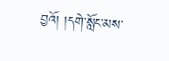བྱའོ། །དགེ་སློང་མས་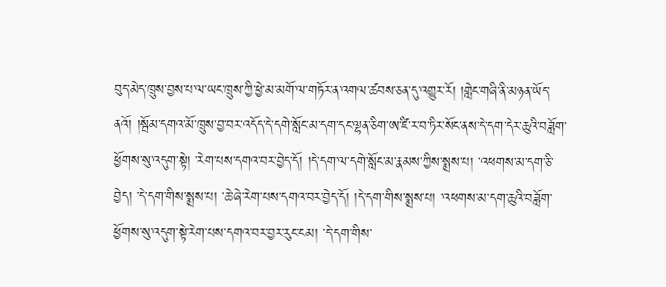བུད་མེད་ཁྲུས་བྱས་པ་ལ་ཡང་ཁྲུས་ཀྱི་ཕྱེ་མ་མགོ་ལ་གཏོར་ན་འགལ་ཚབས་ཅན་དུ་འགྱུར་རོ། །གླེང་གཞི་ནི་མཉན་ཡོད་ནའོ། །སྦོམ་དགའ་མོ་ཁྲུས་བྱ་བར་འདོད་དེ་དགེ་སློང་མ་དག་དང་ལྷན་ཅིག་ཨ་ཛི་ར་བ་ཏིར་སོང་ནས་དེ་དག་དེར་ཆུའི་བཟློག་ཕྱོགས་སུ་འདུག་སྟེ། ་རེག་པས་དགའ་བར་བྱེད་དོ། །དེ་དག་ལ་དགེ་སློང་མ་རྣམས་ཀྱིས་སྨྲས་པ། ་འཕགས་མ་དག་ཅི་བྱེད། ་དེ་དག་གིས་སྨྲས་པ། ་ཆེ་ཞེ་རེག་པས་དགའ་བར་བྱེད་དོ། །དེ་དག་གིས་སྨྲས་པ། ་འཕགས་མ་དག་ཆུའི་བཟློག་ཕྱོགས་སུ་འདུག་སྟེ་རེག་པས་དགའ་བར་བྱར་རུང་ངམ། ་དེ་དག་གིས་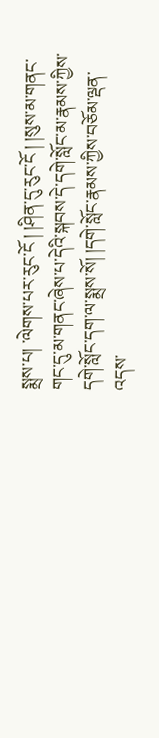སྨྲས་པ། ་ལེགས་པར་རུང་ངོ ། །ཤིན་དུ་རུང་ངོ ། །སུས་མ་གནང་གང་དུ་མ་གནང་ཞེས་པ་དེའི་སྐབས་དེ་དགེ་སློང་མ་རྣམས་ཀྱིས་དགེ་སློང་དག་ལ་སྨྲས་སོ། །དགེ་སློང་རྣམས་ཀྱིས་བཅོམ་ལྡན་འདས་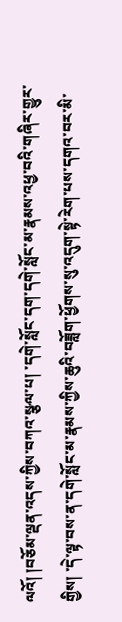ལའོ། །བཅོམ་ལྡན་འདས་ཀྱིས་བཀའ་སྩལ་པ། ་དགེ་སློང་དག་དགེ་སློང་མ་རྣམས་འཕྱ་བའི་གཞིར་གྱུར་གྱིས། ་དེ་ལྟ་བས་ན་དགེ་སློང་མ་རྣམས་ཀྱིས་ཆུའི་བཟློག་ཕྱོགས་སུ་འདུག་སྟེ་རེག་པས་དགའ་བར་མི་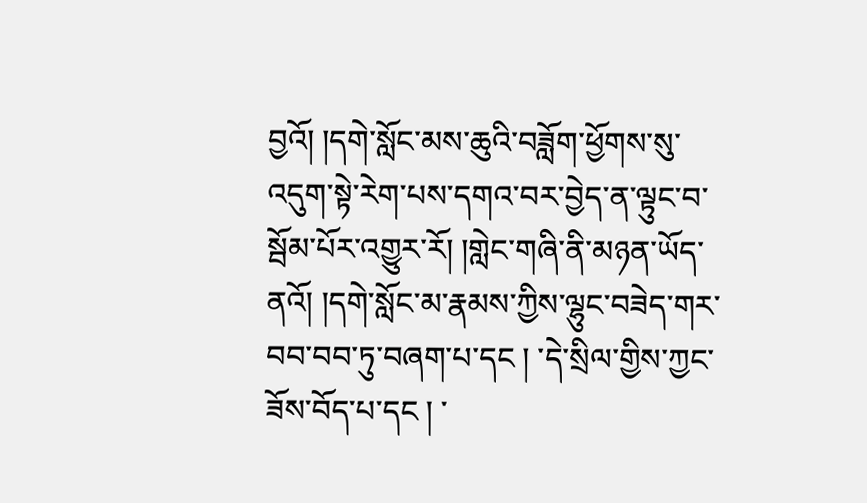བྱའོ། །དགེ་སློང་མས་ཆུའི་བཟློག་ཕྱོགས་སུ་འདུག་སྟེ་རེག་པས་དགའ་བར་བྱེད་ན་ལྟུང་བ་སྦོམ་པོར་འགྱུར་རོ། །གླེང་གཞི་ནི་མཉན་ཡོད་ནའོ། །དགེ་སློང་མ་རྣམས་ཀྱིས་ལྷུང་བཟེད་གར་བབ་བབ་ཏུ་བཞག་པ་དང ། ་དེ་སྲིལ་གྱིས་ཀྱང་ཟོས་བོད་པ་དང ། ་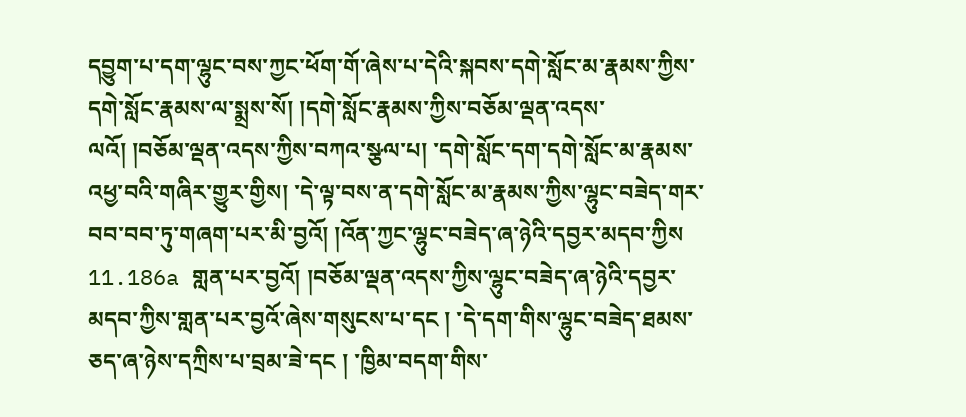དབྱུག་པ་དག་ལྷུང་བས་ཀྱང་ཕོག་གོ་ཞེས་པ་དེའི་སྐབས་དགེ་སློང་མ་རྣམས་ཀྱིས་དགེ་སློང་རྣམས་ལ་སྨྲས་སོ། །དགེ་སློང་རྣམས་ཀྱིས་བཅོམ་ལྡན་འདས་ལའོ། །བཅོམ་ལྡན་འདས་ཀྱིས་བཀའ་སྩལ་པ། ་དགེ་སློང་དག་དགེ་སློང་མ་རྣམས་འཕྱ་བའི་གཞིར་གྱུར་གྱིས། ་དེ་ལྟ་བས་ན་དགེ་སློང་མ་རྣམས་ཀྱིས་ལྷུང་བཟེད་གར་བབ་བབ་ཏུ་གཞག་པར་མི་བྱའོ། །འོན་ཀྱང་ལྷུང་བཟེད་ཞ་ཉེའི་དབྱར་མདབ་ཀྱིས 11.186a གླན་པར་བྱའོ། །བཅོམ་ལྡན་འདས་ཀྱིས་ལྷུང་བཟེད་ཞ་ཉེའི་དབྱར་མདབ་ཀྱིས་གླན་པར་བྱའོ་ཞེས་གསུངས་པ་དང ། ་དེ་དག་གིས་ལྷུང་བཟེད་ཐམས་ཅད་ཞ་ཉེས་དཀྲིས་པ་བྲམ་ཟེ་དང ། ་ཁྱིམ་བདག་གིས་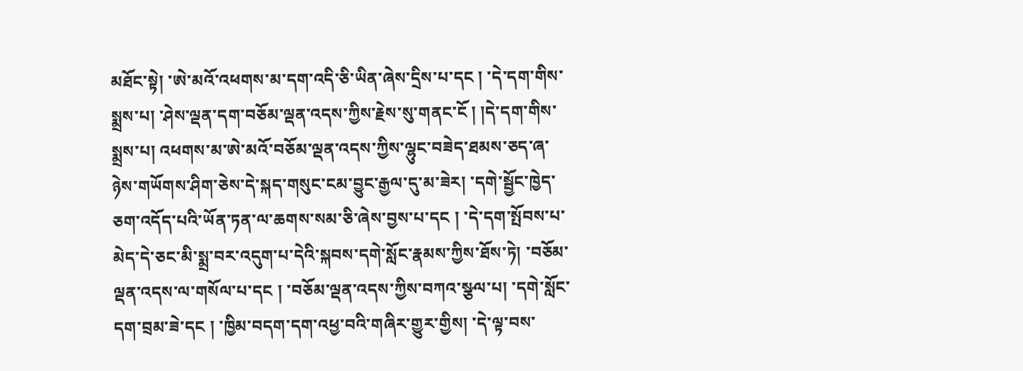མཐོང་སྟེ། ་ཨེ་མའོ་འཕགས་མ་དག་འདི་ཅི་ཡིན་ཞེས་དྲིས་པ་དང ། ་དེ་དག་གིས་སྨྲས་པ། ་ཤེས་ལྡན་དག་བཅོམ་ལྡན་འདས་ཀྱིས་རྗེས་སུ་གནང་ངོ ། །དེ་དག་གིས་སྨྲས་པ། འཕགས་མ་ཨེ་མའོ་བཅོམ་ལྡན་འདས་ཀྱིས་ལྷུང་བཟེད་ཐམས་ཅད་ཞ་ཉེས་གཡོགས་ཤིག་ཅེས་དེ་སྐད་གསུང་ངམ་བྱུང་རྒྱལ་དུ་མ་ཟེར། ་དགེ་སྦྱོང་ཁྱེད་ཅག་འདོད་པའི་ཡོན་ཏན་ལ་ཆགས་སམ་ཅི་ཞེས་བྱས་པ་དང ། ་དེ་དག་སྤོབས་པ་མེད་དེ་ཅང་མི་སྨྲ་བར་འདུག་པ་དེའི་སྐབས་དགེ་སློང་རྣམས་ཀྱིས་ཐོས་ཏེ། ་བཅོམ་ལྡན་འདས་ལ་གསོལ་པ་དང ། ་བཅོམ་ལྡན་འདས་ཀྱིས་བཀའ་སྩལ་པ། ་དགེ་སློང་དག་བྲམ་ཟེ་དང ། ་ཁྱིམ་བདག་དག་འཕྱ་བའི་གཞིར་གྱུར་གྱིས། ་དེ་ལྟ་བས་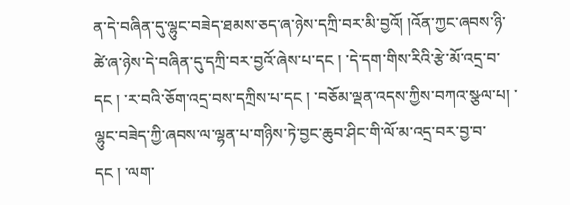ན་དེ་བཞིན་དུ་ལྷུང་བཟེད་ཐམས་ཅད་ཞ་ཉེས་དཀྲི་བར་མི་བྱའོ། །འོན་ཀྱང་ཞབས་ཉི་ཚེ་ཞ་ཉེས་དེ་བཞིན་དུ་དཀྲི་བར་བྱའོ་ཞེས་པ་དང ། ་དེ་དག་གིས་རིའི་རྩེ་མོ་འདྲ་བ་དང ། ་ར་བའི་ཅོག་འདྲ་བས་དཀྲིས་པ་དང ། ་བཅོམ་ལྡན་འདས་ཀྱིས་བཀའ་སྩལ་པ། ་ལྷུང་བཟེད་ཀྱི་ཞབས་ལ་ལྷན་པ་གཉིས་ཏེ་བྱང་ཆུབ་ཤིང་གི་ལོ་མ་འདྲ་བར་བྱ་བ་དང ། ་ལག་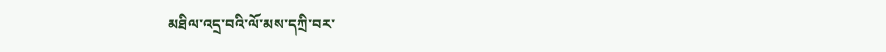མཐིལ་འདྲ་བའི་ལོ་མས་དཀྲི་བར་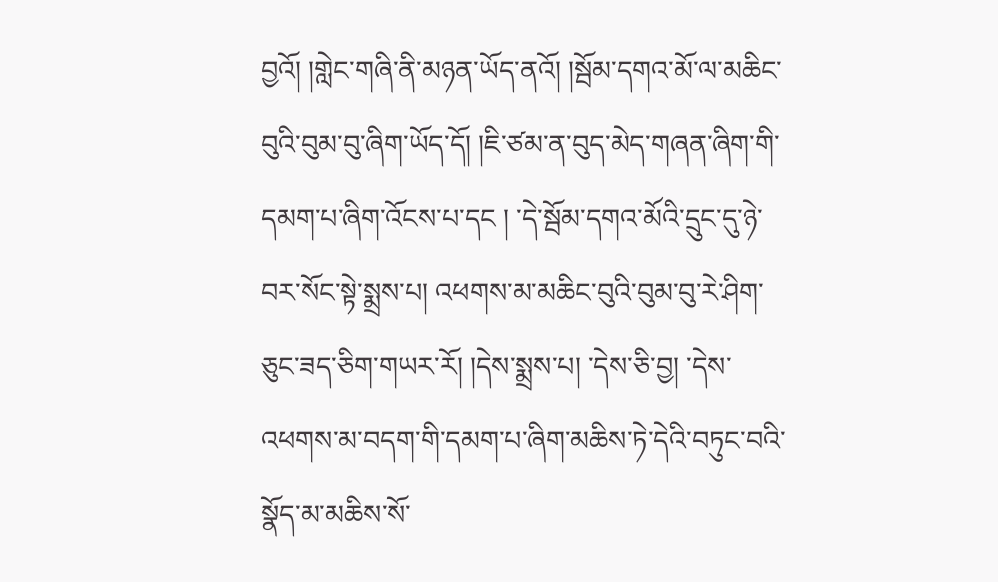བྱའོ། །གླེང་གཞི་ནི་མཉན་ཡོད་ནའོ། །སྦོམ་དགའ་མོ་ལ་མཆིང་བུའི་བུམ་བུ་ཞིག་ཡོད་དོ། །ཇི་ཙམ་ན་བུད་མེད་གཞན་ཞིག་གི་དམག་པ་ཞིག་འོངས་པ་དང ། ་དེ་སྦོམ་དགའ་མོའི་དྲུང་དུ་ཉེ་བར་སོང་སྟེ་སྨྲས་པ། འཕགས་མ་མཆིང་བུའི་བུམ་བུ་རེ་ཤིག་ཅུང་ཟད་ཅིག་གཡར་རོ། །དེས་སྨྲས་པ། ་དེས་ཅི་བྱ། ་དེས་འཕགས་མ་བདག་གི་དམག་པ་ཞིག་མཆིས་ཏེ་དེའི་བཏུང་བའི་སྣོད་མ་མཆིས་སོ་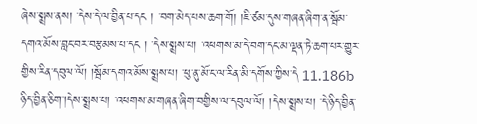ཞེས་སྨྲས་ནས། ་དེས་དེ་ལ་བྱིན་པ་དང ། ་བག་མེད་པས་ཆག་གོ། །ཇི་ཙམ་དུས་གཞན་ཞིག་ན་སྦོམ་དགའ་མོས་བླང་བར་བརྩམས་པ་དང ། ་དེས་སྨྲས་པ། ་འཕགས་མ་དེ་བག་དང་མ་ལྡན་ཏེ་ཆག་པར་གྱུར་གྱིས་རིན་དབུལ་ལོ། །སྦོམ་དགའ་མོས་སྨྲས་པ། ་ཕུ་ནུ་མོ་ང་ལ་རིན་མི་དགོས་ཀྱིས་དེ 11.186b ཉིད་བྱིན་ཅིག་།དེས་སྨྲས་པ། ་འཕགས་མ་གཞན་ཞིག་བགྱིས་ལ་དབུལ་ལོ། །དེས་སྨྲས་པ། ་དེ་ཉིད་བྱིན་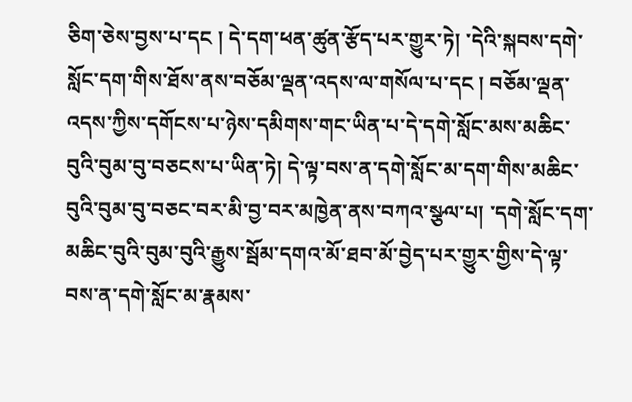ཅིག་ཅེས་བྱས་པ་དང ། དེ་དག་ཕན་ཚུན་རྩོད་པར་གྱུར་ཏེ། ་དེའི་སྐབས་དགེ་སློང་དག་གིས་ཐོས་ནས་བཅོམ་ལྡན་འདས་ལ་གསོལ་པ་དང ། བཅོམ་ལྡན་འདས་ཀྱིས་དགོངས་པ་ཉེས་དམིགས་གང་ཡིན་པ་དེ་དགེ་སློང་མས་མཆིང་བུའི་བུམ་བུ་བཅངས་པ་ཡིན་ཏེ། དེ་ལྟ་བས་ན་དགེ་སློང་མ་དག་གིས་མཆིང་བུའི་བུམ་བུ་བཅང་བར་མི་བྱ་བར་མཁྱེན་ནས་བཀའ་སྩལ་པ། ་དགེ་སློང་དག་མཆིང་བུའི་བུམ་བུའི་རྒྱུས་སྦོམ་དགའ་མོ་ཐབ་མོ་བྱེད་པར་གྱུར་གྱིས་དེ་ལྟ་བས་ན་དགེ་སློང་མ་རྣམས་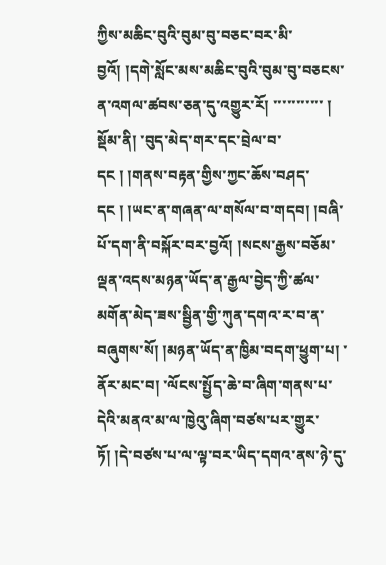ཀྱིས་མཆིང་བུའི་བུམ་བུ་བཅང་བར་མི་བྱའོ། །དགེ་སློང་མས་མཆིང་བུའི་བུམ་བུ་བཅངས་ན་འགལ་ཚབས་ཅན་དུ་འགྱུར་རོ། ་་་་་་་་་་་ ། སྡོམ་ནི། ་བུད་མེད་གར་དང་བྲེལ་བ་དང ། །གནས་བརྟན་གྱིས་ཀྱང་ཆོས་བཤད་དང ། །ཡང་ན་གཞན་ལ་གསོལ་བ་གདབ། །བཞི་པོ་དག་ནི་བསྐོར་བར་བྱའོ། །སངས་རྒྱས་བཅོམ་ལྡན་འདས་མཉན་ཡོད་ན་རྒྱལ་བྱེད་ཀྱི་ཚལ་མགོན་མེད་ཟས་སྦྱིན་གྱི་ཀུན་དགའ་ར་བ་ན་བཞུགས་སོ། །མཉན་ཡོད་ན་ཁྱིམ་བདག་ཕྱུག་པ། ་ནོར་མང་བ། ་ལོངས་སྤྱོད་ཆེ་བ་ཞིག་གནས་པ་དེའི་མནའ་མ་ལ་ཁྱེའུ་ཞིག་བཙས་པར་གྱུར་ཏོ། །དེ་བཙས་པ་ལ་ལྟ་བར་ཡིད་དགའ་ནས་ཉེ་དུ་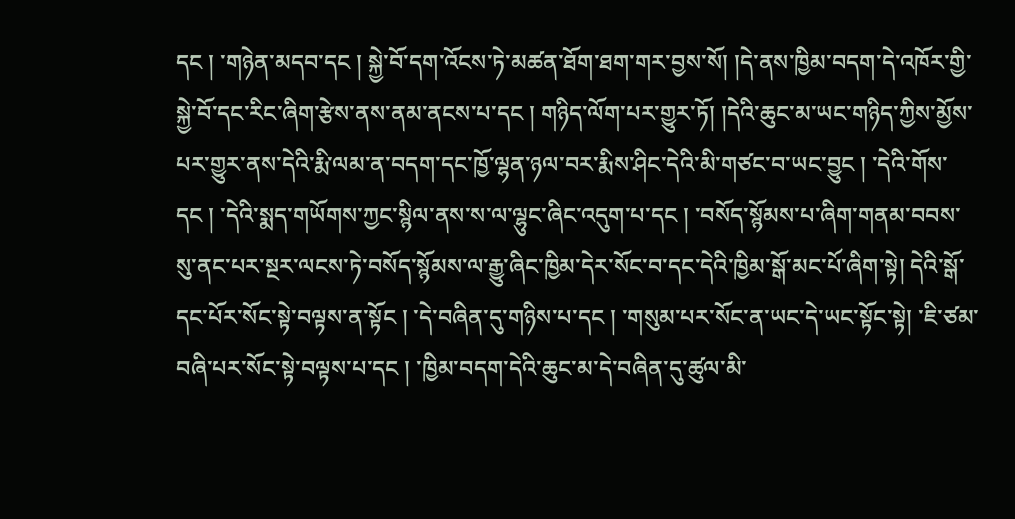དང ། ་གཉེན་མདབ་དང ། སྐྱེ་བོ་དག་འོངས་ཏེ་མཚན་ཐོག་ཐག་གར་བྱས་སོ། །དེ་ནས་ཁྱིམ་བདག་དེ་འཁོར་གྱི་སྐྱེ་བོ་དང་རིང་ཞིག་རྩེས་ནས་ནམ་ནངས་པ་དང ། གཉིད་ལོག་པར་གྱུར་ཏོ། །དེའི་ཆུང་མ་ཡང་གཉིད་ཀྱིས་མྱོས་པར་གྱུར་ནས་དེའི་རྨི་ལམ་ན་བདག་དང་ཁྱོ་ལྷན་ཉལ་བར་རྨིས་ཤིང་དེའི་མི་གཙང་བ་ཡང་བྱུང ། ་དེའི་གོས་དང ། ་དེའི་སྨད་གཡོགས་ཀྱང་སྙིལ་ནས་ས་ལ་ལྷུང་ཞིང་འདུག་པ་དང ། ་བསོད་སྙོམས་པ་ཞིག་གནམ་བབས་སུ་ནང་པར་སྔར་ལངས་ཏེ་བསོད་སྙོམས་ལ་རྒྱུ་ཞིང་ཁྱིམ་དེར་སོང་བ་དང་དེའི་ཁྱིམ་སྒོ་མང་པོ་ཞིག་སྟེ། དེའི་སྒོ་དང་པོར་སོང་སྟེ་བལྟས་ན་སྟོང ། ་དེ་བཞིན་དུ་གཉིས་པ་དང ། ་གསུམ་པར་སོང་ན་ཡང་དེ་ཡང་སྟོང་སྟེ། ་ཇི་ཙམ་བཞི་པར་སོང་སྟེ་བལྟས་པ་དང ། ་ཁྱིམ་བདག་དེའི་ཆུང་མ་དེ་བཞིན་དུ་ཚུལ་མི་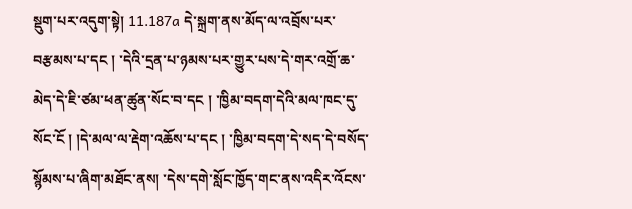སྡུག་པར་འདུག་སྟེ། 11.187a དེ་སྐྲག་ནས་མོད་ལ་འབྲོས་པར་བརྩམས་པ་དང ། ་དེའི་དྲན་པ་ཉམས་པར་གྱུར་པས་དེ་གར་འགྲོ་ཆ་མེད་དེ་ཇི་ཙམ་ཕན་ཚུན་སོང་བ་དང ། ་ཁྱིམ་བདག་དེའི་མལ་ཁང་དུ་སོང་ངོ ། །དེ་མལ་ལ་རྡེག་འཆོས་པ་དང ། ་ཁྱིམ་བདག་དེ་སད་དེ་བསོད་སྙོམས་པ་ཞིག་མཐོང་ནས། ་དེས་དགེ་སློང་ཁྱོད་གང་ནས་འདིར་འོངས་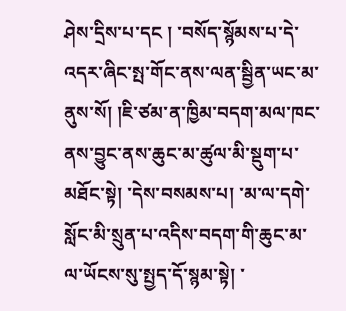ཤེས་དྲིས་པ་དང ། ་བསོད་སྙོམས་པ་དེ་འདར་ཞིང་སྤ་གོང་ནས་ལན་སྦྱིན་ཡང་མ་ནུས་སོ། །ཇི་ཙམ་ན་ཁྱིམ་བདག་མལ་ཁང་ནས་བྱུང་ནས་ཆུང་མ་ཚུལ་མི་སྡུག་པ་མཐོང་སྟེ། ་དེས་བསམས་པ། ་མ་ལ་དགེ་སློང་མི་སྲུན་པ་འདིས་བདག་གི་ཆུང་མ་ལ་ཡོངས་སུ་སྤྱད་དོ་སྙམ་སྟེ། ་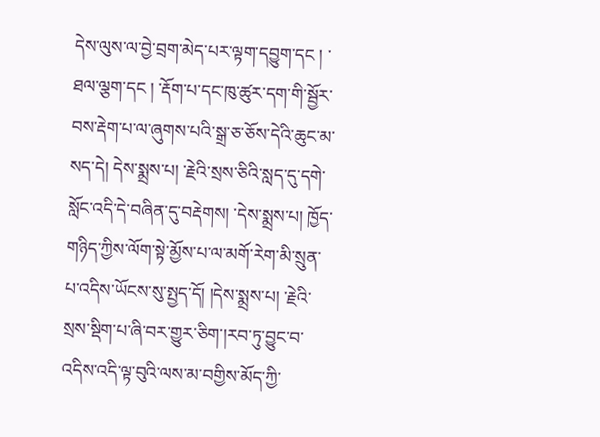དེས་ལུས་ལ་བྱེ་བྲག་མེད་པར་ལྟག་དབྱུག་དང ། ་ཐལ་ལྕག་དང ། ་རྡོག་པ་དང་ཁུ་ཚུར་དག་གི་སྦྱོར་བས་རྡེག་པ་ལ་ཞུགས་པའི་སྒྲ་ཅ་ཅོས་དེའི་ཆུང་མ་སད་དེ། དེས་སྨྲས་པ། ་རྗེའི་སྲས་ཅིའི་སླད་དུ་དགེ་སློང་འདི་དེ་བཞིན་དུ་བརྡེགས། ་དེས་སྨྲས་པ། ཁྱོད་གཉིད་ཀྱིས་ལོག་སྟེ་མྱོས་པ་ལ་མགོ་རེག་མི་སྲུན་པ་འདིས་ཡོངས་སུ་སྤྱད་དོ། །དེས་སྨྲས་པ། ་རྗེའི་སྲས་སྡིག་པ་ཞི་བར་གྱུར་ཅིག་།རབ་ཏུ་བྱུང་བ་འདིས་འདི་ལྟ་བུའི་ལས་མ་བགྱིས་མོད་ཀྱི་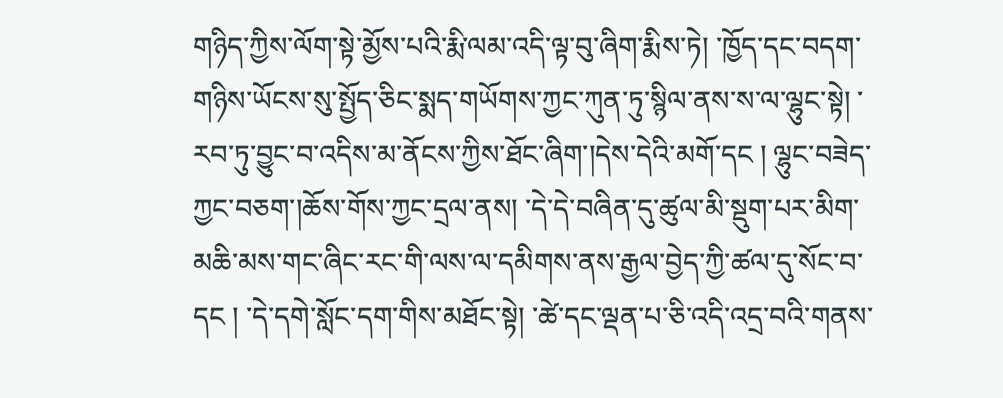གཉིད་ཀྱིས་ལོག་སྟེ་མྱོས་པའི་རྨི་ལམ་འདི་ལྟ་བུ་ཞིག་རྨིས་ཏེ། ་ཁྱོད་དང་བདག་གཉིས་ཡོངས་སུ་སྤྱོད་ཅིང་སྨད་གཡོགས་ཀྱང་ཀུན་ཏུ་སྙིལ་ནས་ས་ལ་ལྷུང་སྟེ། ་རབ་ཏུ་བྱུང་བ་འདིས་མ་ནོངས་ཀྱིས་ཐོང་ཞིག་།དེས་དེའི་མགོ་དང ། ལྷུང་བཟེད་ཀྱང་བཅག་།ཆོས་གོས་ཀྱང་དྲལ་ནས། ་དེ་དེ་བཞིན་དུ་ཚུལ་མི་སྡུག་པར་མིག་མཆི་མས་གང་ཞིང་རང་གི་ལས་ལ་དམིགས་ནས་རྒྱལ་བྱེད་ཀྱི་ཚལ་དུ་སོང་བ་དང ། ་དེ་དགེ་སློང་དག་གིས་མཐོང་སྟེ། ་ཚེ་དང་ལྡན་པ་ཅི་འདི་འདྲ་བའི་གནས་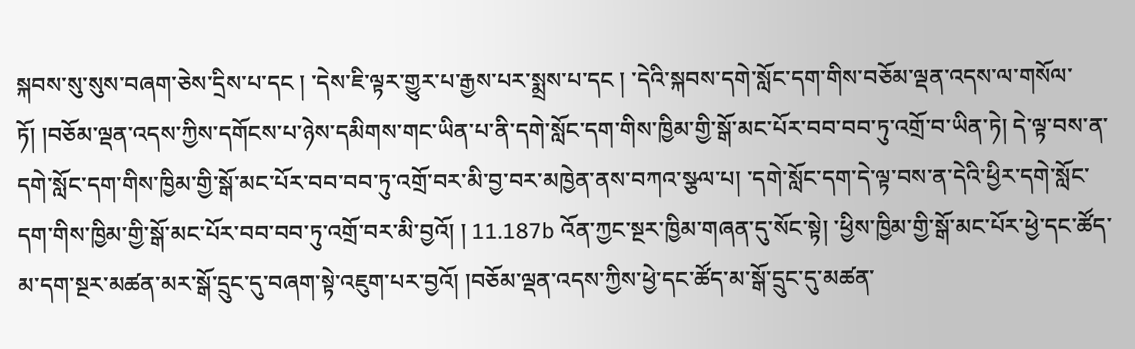སྐབས་སུ་སུས་བཞག་ཅེས་དྲིས་པ་དང ། ་དེས་ཇི་ལྟར་གྱུར་པ་རྒྱས་པར་སྨྲས་པ་དང ། ་དེའི་སྐབས་དགེ་སློང་དག་གིས་བཅོམ་ལྡན་འདས་ལ་གསོལ་ཏོ། །བཅོམ་ལྡན་འདས་ཀྱིས་དགོངས་པ་ཉེས་དམིགས་གང་ཡིན་པ་ནི་དགེ་སློང་དག་གིས་ཁྱིམ་གྱི་སྒོ་མང་པོར་བབ་བབ་ཏུ་འགྲོ་བ་ཡིན་ཏེ། དེ་ལྟ་བས་ན་དགེ་སློང་དག་གིས་ཁྱིམ་གྱི་སྒོ་མང་པོར་བབ་བབ་ཏུ་འགྲོ་བར་མི་བྱ་བར་མཁྱེན་ནས་བཀའ་སྩལ་པ། ་དགེ་སློང་དག་དེ་ལྟ་བས་ན་དེའི་ཕྱིར་དགེ་སློང་དག་གིས་ཁྱིམ་གྱི་སྒོ་མང་པོར་བབ་བབ་ཏུ་འགྲོ་བར་མི་བྱའོ། ། 11.187b འོན་ཀྱང་སྔར་ཁྱིམ་གཞན་དུ་སོང་སྟེ། ་ཕྱིས་ཁྱིམ་གྱི་སྒོ་མང་པོར་ཕྱེ་དང་ཚོད་མ་དག་སྔར་མཚན་མར་སྒོ་དྲུང་དུ་བཞག་སྟེ་འཇུག་པར་བྱའོ། །བཅོམ་ལྡན་འདས་ཀྱིས་ཕྱེ་དང་ཚོད་མ་སྒོ་དྲུང་དུ་མཚན་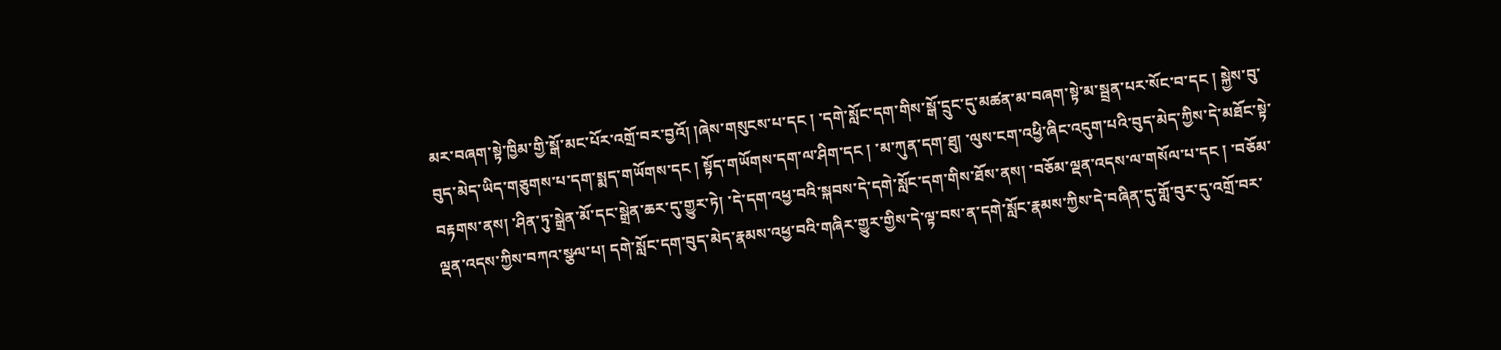མར་བཞག་སྟེ་ཁྱིམ་གྱི་སྒོ་མང་པོར་འགྲོ་བར་བྱའོ། །ཞེས་གསུངས་པ་དང ། ་དགེ་སློང་དག་གིས་སྒོ་དྲུང་དུ་མཚན་མ་བཞག་སྟེ་མ་སྦྲན་པར་སོང་བ་དང ། སྐྱེས་བུ་བུད་མེད་ཡིད་གཅུགས་པ་དག་སྨད་གཡོགས་དང ། སྟོད་གཡོགས་དག་ལ་ཤིག་དང ། ་མ་ཀུན་དག་ཐུ། ་ལུས་ངག་འཕྱི་ཞིང་འདུག་པའི་བུད་མེད་ཀྱིས་དེ་མཐོང་སྟེ་བརྟགས་ནས། ་ཤིན་ཏུ་སྒྲེན་མོ་དང་སྒྲེན་ཆར་དུ་གྱུར་ཏེ། ་དེ་དག་འཕྱ་བའི་སྐབས་དེ་དགེ་སློང་དག་གིས་ཐོས་ནས། ་བཅོམ་ལྡན་འདས་ལ་གསོལ་པ་དང ། ་བཅོམ་ལྡན་འདས་ཀྱིས་བཀའ་སྩལ་པ། དགེ་སློང་དག་བུད་མེད་རྣམས་འཕྱ་བའི་གཞིར་གྱུར་གྱིས་དེ་ལྟ་བས་ན་དགེ་སློང་རྣམས་ཀྱིས་དེ་བཞིན་དུ་གློ་བུར་དུ་འགྲོ་བར་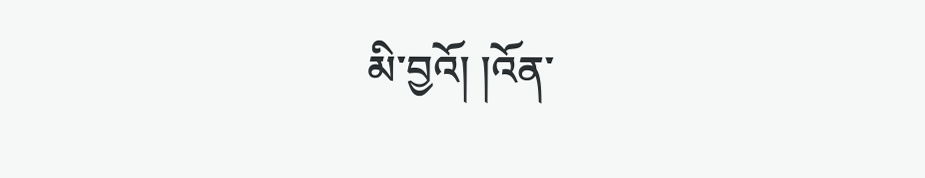མི་བྱའོ། །འོན་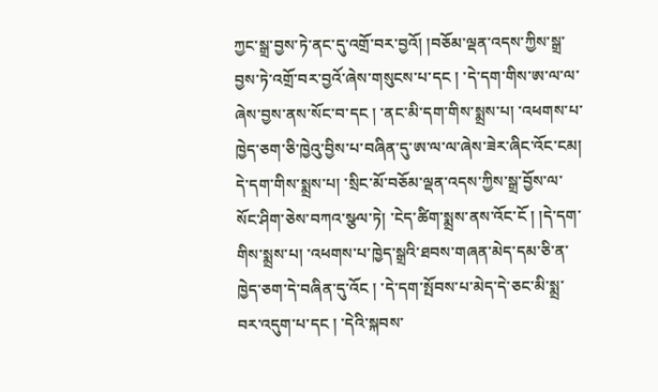ཀྱང་སྒྲ་བྱས་ཏེ་ནང་དུ་འགྲོ་བར་བྱའོ། །བཅོམ་ལྡན་འདས་ཀྱིས་སྒྲ་བྱས་ཏེ་འགྲོ་བར་བྱའོ་ཞེས་གསུངས་པ་དང ། ་དེ་དག་གིས་ཨ་ལ་ལ་ཞེས་བྱས་ནས་སོང་བ་དང ། ་ནང་མི་དག་གིས་སྨྲས་པ། ་འཕགས་པ་ཁྱེད་ཅག་ཅི་ཁྱེའུ་བྱིས་པ་བཞིན་དུ་ཨ་ལ་ལ་ཞེས་ཟེར་ཞིང་འོང་ངམ། དེ་དག་གིས་སྨྲས་པ། ་སྲིང་མོ་བཅོམ་ལྡན་འདས་ཀྱིས་སྒྲ་བྱོས་ལ་སོང་ཤིག་ཅེས་བཀའ་སྩལ་ཏེ། ་ངེད་ཚིག་སྨྲས་ནས་འོང་ངོ ། །དེ་དག་གིས་སྨྲས་པ། ་འཕགས་པ་ཁྱེད་སྒྲའི་ཐབས་གཞན་མེད་དམ་ཅི་ན་ཁྱེད་ཅག་དེ་བཞིན་དུ་འོང ། ་དེ་དག་སྤོབས་པ་མེད་དེ་ཅང་མི་སྨྲ་བར་འདུག་པ་དང ། ་དེའི་སྐབས་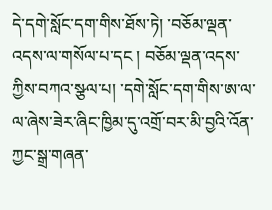དེ་དགེ་སློང་དག་གིས་ཐོས་ཏེ། ་བཅོམ་ལྡན་འདས་ལ་གསོལ་པ་དང ། བཅོམ་ལྡན་འདས་ཀྱིས་བཀའ་སྩལ་པ། ་དགེ་སློང་དག་གིས་ཨ་ལ་ལ་ཞེས་ཟེར་ཞིང་ཁྱིམ་དུ་འགྲོ་བར་མི་བྱའི་འོན་ཀྱང་སྒྲ་གཞན་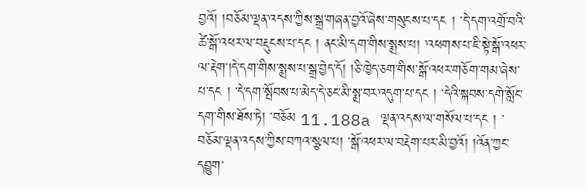བྱའོ། །བཅོམ་ལྡན་འདས་ཀྱིས་སྒྲ་གཞན་བྱའོ་ཞེས་གསུངས་པ་དང ། ་དེ་དག་འགྲོ་བའི་ཚེ་སྒོ་འཕར་ལ་བརྡུངས་པ་དང ། ནང་མི་དག་གིས་སྨྲས་པ། ་འཕགས་པ་ཇི་སྟེ་སྒོ་འཕར་ལ་རྡེག་།དེ་དག་གིས་སྨྲས་པ་སྒྲ་བྱེད་དོ། །ཅི་ཁྱེད་ཅག་གིས་སྒོ་འཕར་གཅོག་གམ་ཞེས་པ་དང ། ་དེ་དག་སྤོབས་པ་མེད་དེ་ཅང་མི་སྨྲ་བར་འདུག་པ་དང ། ་དེའི་སྐབས་དགེ་སློང་དག་གིས་ཐོས་ཏེ། ་བཅོམ 11.188a ལྡན་འདས་ལ་གསོལ་པ་དང ། ་བཅོམ་ལྡན་འདས་ཀྱིས་བཀའ་སྩལ་པ། ་སྒོ་འཕར་ལ་བརྡེག་པར་མི་བྱའོ། །འོན་ཀྱང་དབྱུག་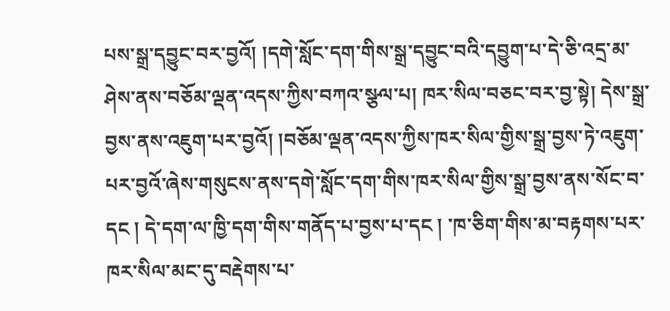པས་སྒྲ་དབྱུང་བར་བྱའོ། །དགེ་སློང་དག་གིས་སྒྲ་དབྱུང་བའི་དབྱུག་པ་དེ་ཅི་འདྲ་མ་ཤེས་ནས་བཅོམ་ལྡན་འདས་ཀྱིས་བཀའ་སྩལ་པ། ཁར་སིལ་བཅང་བར་བྱ་སྟེ། དེས་སྒྲ་བྱས་ནས་འཇུག་པར་བྱའོ། །བཅོམ་ལྡན་འདས་ཀྱིས་ཁར་སིལ་གྱིས་སྒྲ་བྱས་ཏེ་འཇུག་པར་བྱའོ་ཞེས་གསུངས་ནས་དགེ་སློང་དག་གིས་ཁར་སིལ་གྱིས་སྒྲ་བྱས་ནས་སོང་བ་དང ། དེ་དག་ལ་ཁྱི་དག་གིས་གནོད་པ་བྱས་པ་དང ། ་ཁ་ཅིག་གིས་མ་བརྟགས་པར་ཁར་སིལ་མང་དུ་བརྡེགས་པ་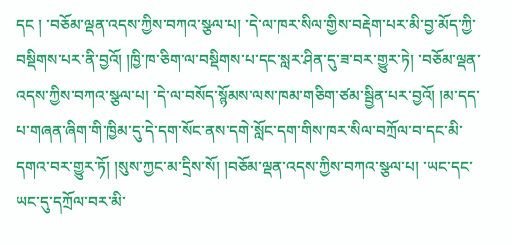དང ། ་བཅོམ་ལྡན་འདས་ཀྱིས་བཀའ་སྩལ་པ། ་དེ་ལ་ཁར་སིལ་གྱིས་བརྡེག་པར་མི་བྱ་མོད་ཀྱི་བསྡིགས་པར་ནི་བྱའོ། །ཁྱི་ཁ་ཅིག་ལ་བསྡིགས་པ་དང་སླར་ཤིན་དུ་ཟ་བར་གྱུར་ཏེ། ་བཅོམ་ལྡན་འདས་ཀྱིས་བཀའ་སྩལ་པ། ་དེ་ལ་བསོད་སྙོམས་ལས་ཁམ་གཅིག་ཙམ་སྦྱིན་པར་བྱའོ། །མ་དད་པ་གཞན་ཞིག་གི་ཁྱིམ་དུ་དེ་དག་སོང་ནས་དགེ་སློང་དག་གིས་ཁར་སིལ་བཀྲོལ་བ་དང་མི་དགའ་བར་གྱུར་ཏོ། །སུས་ཀྱང་མ་དྲིས་སོ། །བཅོམ་ལྡན་འདས་ཀྱིས་བཀའ་སྩལ་པ། ་ཡང་དང་ཡང་དུ་དཀྲོལ་བར་མི་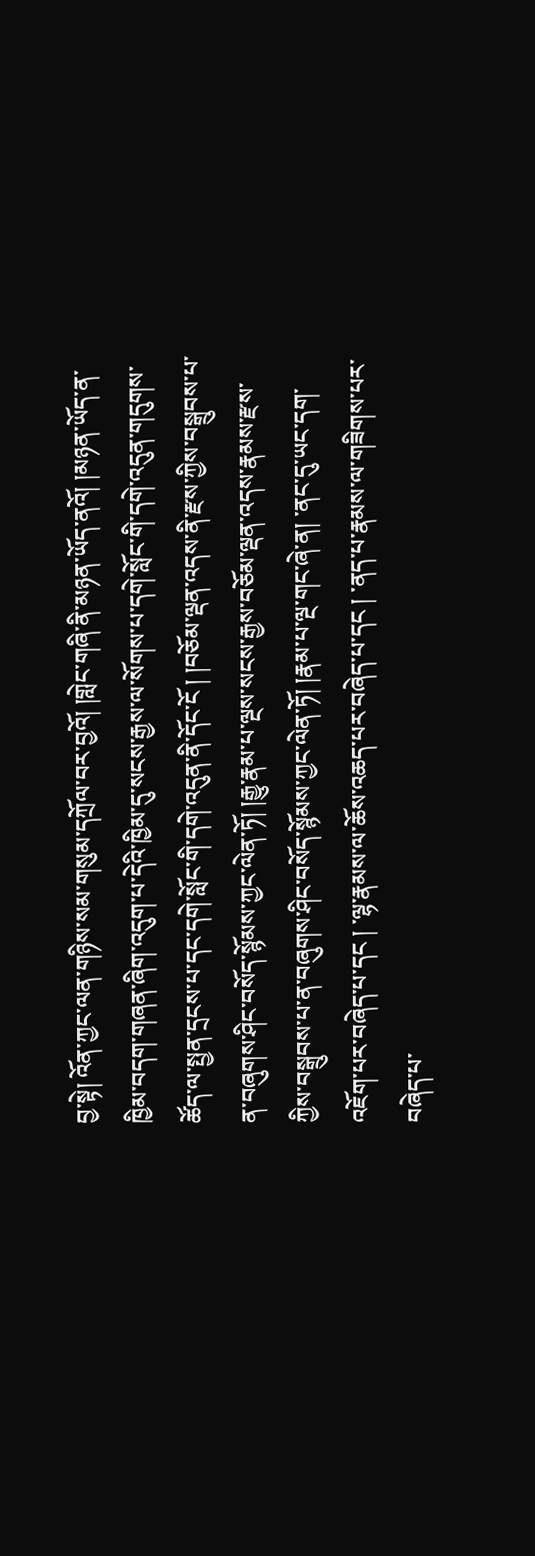བྱ་སྟེ། འོན་ཀྱང་ལན་གཉིས་སམ་གསུམ་དཀྲོལ་བར་བྱའོ། །གླེང་གཞི་ནི་མཉན་ཡོད་ནའོ། །མཉན་ཡོད་ན་ཁྱིམ་བདག་གཞན་ཞིག་འདུག་པ་དེའི་ཁྱིམ་དུ་སངས་རྒྱས་ལ་སོགས་པ་དགེ་སློང་གི་དགེ་འདུན་གདུགས་ཚོད་ལ་སྤྱན་དྲངས་པ་དང་དགེ་སློང་གི་དགེ་འདུན་ནི་དོང་ངོ ། །བཅོམ་ལྡན་འདས་ནི་རྫས་ཀྱིས་བསྒྲུབས་པ་ན་བཞུགས་ཤིང་བསོད་སྙོམས་ཀྱང་ལེན་ཏོ། །རྒྱུ་རྣམ་པ་ལྔས་སངས་རྒྱས་བཅོམ་ལྡན་འདས་རྣམས་རྫས་ཀྱིས་བསྒྲུབས་པ་ན་བཞུགས་ཤིང་བསོད་སྙོམས་ཀྱང་ལེན་ཏོ། །རྣམ་པ་ལྔ་གང་ཞེ་ན། ་ནང་དུ་ཡང་དག་འཇོག་པར་བཞེད་པ་དང ། ་ལྷ་རྣམས་ལ་ཆོས་འཆད་པར་བཞེད་པ་དང ། ་ནད་པ་རྣམས་ལ་གཟིགས་པར་བཞེད་པ་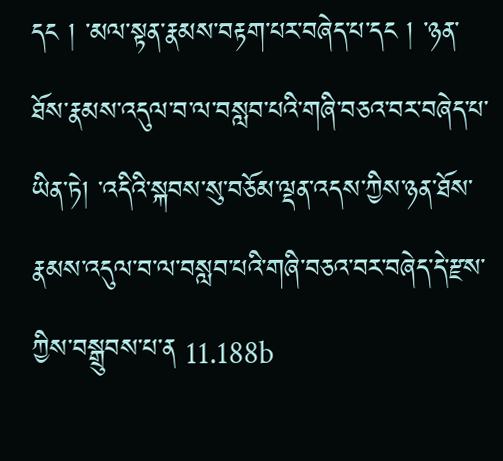དང ། ་མལ་སྟན་རྣམས་བརྟག་པར་བཞེད་པ་དང ། ་ཉན་ཐོས་རྣམས་འདུལ་བ་ལ་བསླབ་པའི་གཞི་བཅའ་བར་བཞེད་པ་ཡིན་ཏེ། ་འདིའི་སྐབས་སུ་བཅོམ་ལྡན་འདས་ཀྱིས་ཉན་ཐོས་རྣམས་འདུལ་བ་ལ་བསླབ་པའི་གཞི་བཅའ་བར་བཞེད་དེ་རྫས་ཀྱིས་བསྒྲུབས་པ་ན 11.188b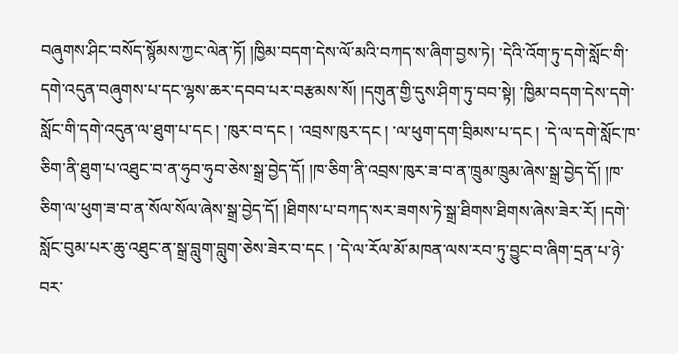བཞུགས་ཤིང་བསོད་སྙོམས་ཀྱང་ལེན་ཏོ། །ཁྱིམ་བདག་དེས་ལོ་མའི་བཀད་ས་ཞིག་བྱས་ཏེ། ་དེའི་འོག་ཏུ་དགེ་སློང་གི་དགེ་འདུན་བཞུགས་པ་དང་ལྷས་ཆར་དབབ་པར་བརྩམས་སོ། །དགུན་གྱི་དུས་ཤིག་ཏུ་བབ་སྟེ། ་ཁྱིམ་བདག་དེས་དགེ་སློང་གི་དགེ་འདུན་ལ་ཐུག་པ་དང ། ་ཁུར་བ་དང ། ་འབྲས་ཁུར་དང ། ་ལ་ཕུག་དག་བྲིམས་པ་དང ། ་དེ་ལ་དགེ་སློང་ཁ་ཅིག་ནི་ཐུག་པ་འཐུང་བ་ན་ཧུབ་ཧུབ་ཅེས་སྒྲ་བྱེད་དོ། །ཁ་ཅིག་ནི་འབྲས་ཁུར་ཟ་བ་ན་ཁྲུམ་ཁྲུམ་ཞེས་སྒྲ་བྱེད་དོ། །ཁ་ཅིག་ལ་ཕུག་ཟ་བ་ན་སོལ་སོལ་ཞེས་སྒྲ་བྱེད་དོ། །ཐིགས་པ་བཀད་སར་ཟགས་ཏེ་སྒྲ་ཐིགས་ཐིགས་ཞེས་ཟེར་རོ། །དགེ་སློང་བུམ་པར་ཆུ་འཐུང་ན་སྒྲ་བླུག་བླུག་ཅེས་ཟེར་བ་དང ། ་དེ་ལ་རོལ་མོ་མཁན་ལས་རབ་ཏུ་བྱུང་བ་ཞིག་དྲན་པ་ཉེ་བར་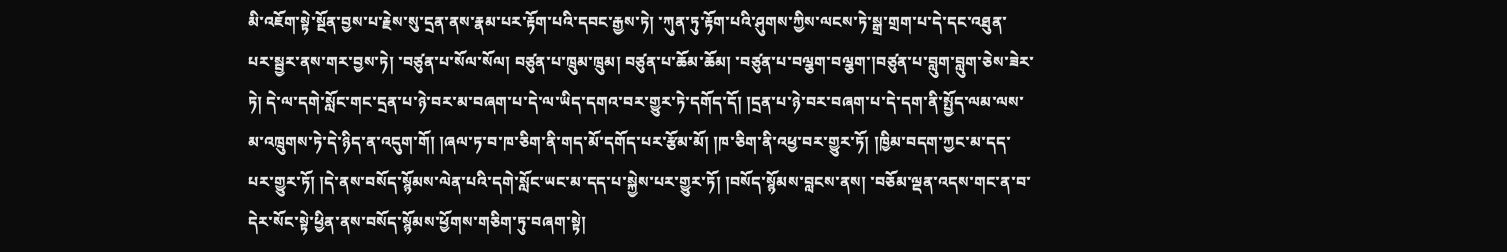མི་འཇོག་སྟེ་སྔོན་བྱས་པ་རྗེས་སུ་དྲན་ནས་རྣམ་པར་རྟོག་པའི་དབང་རྒྱས་ཏེ། ་ཀུན་ཏུ་རྟོག་པའི་ཤུགས་ཀྱིས་ལངས་ཏེ་སྒྲ་གྲག་པ་དེ་དང་འཐུན་པར་སྦྱར་ནས་གར་བྱས་ཏེ། ་བཙུན་པ་སོལ་སོལ། བཙུན་པ་ཁྲུམ་ཁྲུམ། བཙུན་པ་ཆོམ་ཆོམ། ་བཙུན་པ་བལྕག་བལྕག་།བཙུན་པ་བླུག་བླུག་ཅེས་ཟེར་ཏེ། དེ་ལ་དགེ་སློང་གང་དྲན་པ་ཉེ་བར་མ་བཞག་པ་དེ་ལ་ཡིད་དགའ་བར་གྱུར་ཏེ་དགོད་དོ། །དྲན་པ་ཉེ་བར་བཞག་པ་དེ་དག་ནི་སྤྱོད་ལམ་ལས་མ་འཁྲུགས་ཏེ་དེ་ཉིད་ན་འདུག་གོ། །ཞལ་ཏ་བ་ཁ་ཅིག་ནི་གད་མོ་དགོད་པར་རྩོམ་མོ། །ཁ་ཅིག་ནི་འཕྱ་བར་གྱུར་ཏོ། །ཁྱིམ་བདག་ཀྱང་མ་དད་པར་གྱུར་ཏོ། །དེ་ནས་བསོད་སྙོམས་ལེན་པའི་དགེ་སློང་ཡང་མ་དད་པ་སྐྱེས་པར་གྱུར་ཏོ། །བསོད་སྙོམས་བླངས་ནས། ་བཅོམ་ལྡན་འདས་གང་ན་བ་དེར་སོང་སྟེ་ཕྱིན་ནས་བསོད་སྙོམས་ཕྱོགས་གཅིག་ཏུ་བཞག་སྟེ།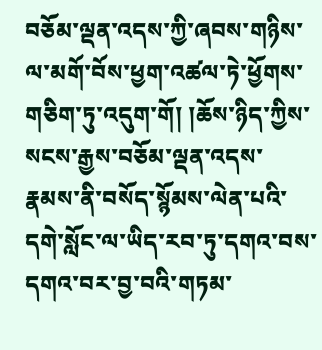བཅོམ་ལྡན་འདས་ཀྱི་ཞབས་གཉིས་ལ་མགོ་བོས་ཕྱག་འཚལ་ཏེ་ཕྱོགས་གཅིག་ཏུ་འདུག་གོ། །ཆོས་ཉིད་ཀྱིས་སངས་རྒྱས་བཅོམ་ལྡན་འདས་རྣམས་ནི་བསོད་སྙོམས་ལེན་པའི་དགེ་སློང་ལ་ཡིད་རབ་ཏུ་དགའ་བས་དགའ་བར་བྱ་བའི་གཏམ་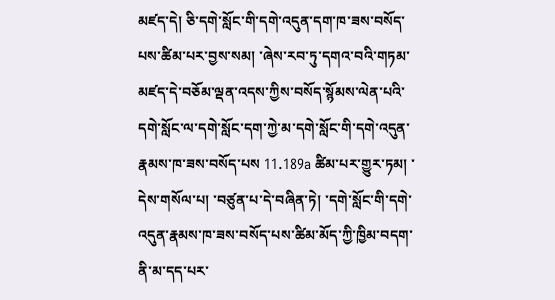མཛད་དེ། ཅི་དགེ་སློང་གི་དགེ་འདུན་དག་ཁ་ཟས་བསོད་པས་ཚིམ་པར་བྱས་སམ། ་ཞེས་རབ་ཏུ་དགའ་བའི་གཏམ་མཛད་དེ་བཅོམ་ལྡན་འདས་ཀྱིས་བསོད་སྙོམས་ལེན་པའི་དགེ་སློང་ལ་དགེ་སློང་དག་ཀྱེ་མ་དགེ་སློང་གི་དགེ་འདུན་རྣམས་ཁ་ཟས་བསོད་པས 11.189a ཚིམ་པར་གྱུར་ཏམ། ་དེས་གསོལ་པ། ་བཙུན་པ་དེ་བཞིན་ཏེ། ་དགེ་སློང་གི་དགེ་འདུན་རྣམས་ཁ་ཟས་བསོད་པས་ཚིམ་མོད་ཀྱི་ཁྱིམ་བདག་ནི་མ་དད་པར་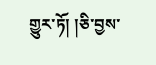གྱུར་ཏོ། །ཅི་བྱས་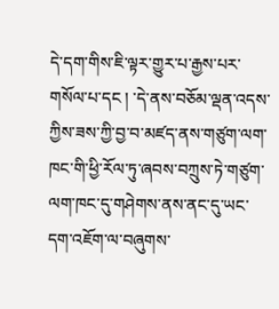དེ་དག་གིས་ཇི་ལྟར་གྱུར་པ་རྒྱས་པར་གསོལ་པ་དང ། ་དེ་ནས་བཅོམ་ལྡན་འདས་ཀྱིས་ཟས་ཀྱི་བྱ་བ་མཛད་ནས་གཙུག་ལག་ཁང་གི་ཕྱི་རོལ་ཏུ་ཞབས་བཀྲུས་ཏེ་གཙུག་ལག་ཁང་དུ་གཤེགས་ནས་ནང་དུ་ཡང་དག་འཇོག་ལ་བཞུགས་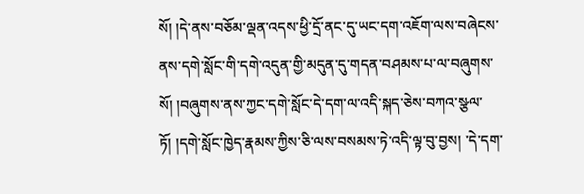སོ། །དེ་ནས་བཅོམ་ལྡན་འདས་ཕྱི་དྲོ་ནང་དུ་ཡང་དག་འཇོག་ལས་བཞེངས་ནས་དགེ་སློང་གི་དགེ་འདུན་གྱི་མདུན་དུ་གདན་བཤམས་པ་ལ་བཞུགས་སོ། །བཞུགས་ནས་ཀྱང་དགེ་སློང་དེ་དག་ལ་འདི་སྐད་ཅེས་བཀའ་སྩལ་ཏོ། །དགེ་སློང་ཁྱེད་རྣམས་ཀྱིས་ཅི་ལས་བསམས་ཏེ་འདི་ལྟ་བུ་བྱས། ་དེ་དག་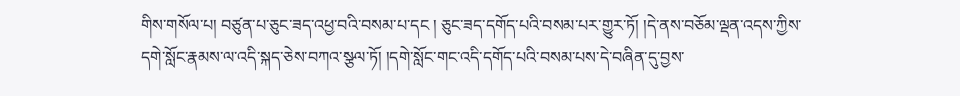གིས་གསོལ་པ། བཙུན་པ་ཅུང་ཟད་འཕྱ་བའི་བསམ་པ་དང ། ཅུང་ཟད་དགོད་པའི་བསམ་པར་གྱུར་ཏོ། །དེ་ནས་བཅོམ་ལྡན་འདས་ཀྱིས་དགེ་སློང་རྣམས་ལ་འདི་སྐད་ཅེས་བཀའ་སྩལ་ཏོ། །དགེ་སློང་གང་འདི་དགོད་པའི་བསམ་པས་དེ་བཞིན་དུ་བྱས་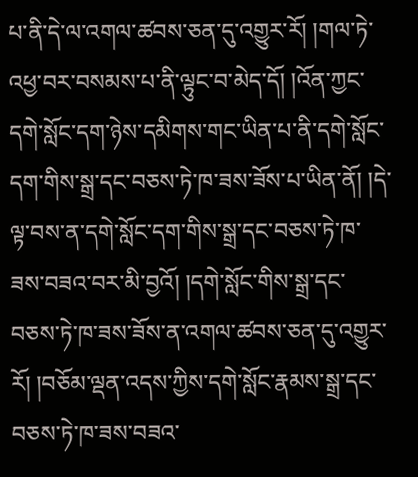པ་ནི་དེ་ལ་འགལ་ཚབས་ཅན་དུ་འགྱུར་རོ། །གལ་ཏེ་འཕྱ་བར་བསམས་པ་ནི་ལྟུང་བ་མེད་དོ། །འོན་ཀྱང་དགེ་སློང་དག་ཉེས་དམིགས་གང་ཡིན་པ་ནི་དགེ་སློང་དག་གིས་སྒྲ་དང་བཅས་ཏེ་ཁ་ཟས་ཟོས་པ་ཡིན་ནོ། །དེ་ལྟ་བས་ན་དགེ་སློང་དག་གིས་སྒྲ་དང་བཅས་ཏེ་ཁ་ཟས་བཟའ་བར་མི་བྱའོ། །དགེ་སློང་གིས་སྒྲ་དང་བཅས་ཏེ་ཁ་ཟས་ཟོས་ན་འགལ་ཚབས་ཅན་དུ་འགྱུར་རོ། །བཅོམ་ལྡན་འདས་ཀྱིས་དགེ་སློང་རྣམས་སྒྲ་དང་བཅས་ཏེ་ཁ་ཟས་བཟའ་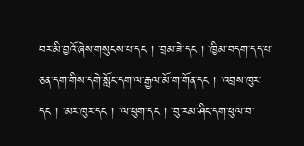བར་མི་བྱའོ་ཞེས་གསུངས་པ་དང ། ་བྲམ་ཟེ་དང ། ་ཁྱིམ་བདག་དད་པ་ཅན་དག་གིས་དགེ་སློང་དག་ལ་རྒྱལ་མོ་ག་གོན་དང ། ་འབྲས་ཁུར་དང ། ་མར་ཁུར་དང ། ་ལ་ཕུག་དང ། ་བུ་རམ་ཤིང་དག་ཕུལ་བ་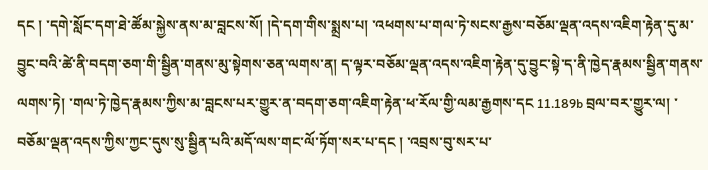དང ། ་དགེ་སློང་དག་ཐེ་ཚོམ་སྐྱེས་ནས་མ་བླངས་སོ། །དེ་དག་གིས་སྨྲས་པ། ་འཕགས་པ་གལ་ཏེ་སངས་རྒྱས་བཅོམ་ལྡན་འདས་འཇིག་རྟེན་དུ་མ་བྱུང་བའི་ཚེ་ནི་བདག་ཅག་གི་སྦྱིན་གནས་མུ་སྟེགས་ཅན་ལགས་ན། ད་ལྟར་བཅོམ་ལྡན་འདས་འཇིག་རྟེན་དུ་བྱུང་སྟེ་ད་ནི་ཁྱེད་རྣམས་སྦྱིན་གནས་ལགས་ཏེ། ་གལ་ཏེ་ཁྱེད་རྣམས་ཀྱིས་མ་བླངས་པར་གྱུར་ན་བདག་ཅག་འཇིག་རྟེན་ཕ་རོལ་གྱི་ལམ་རྒྱགས་དང 11.189b བྲལ་བར་གྱུར་ལ། ་བཅོམ་ལྡན་འདས་ཀྱིས་ཀྱང་དུས་སུ་སྦྱིན་པའི་མདོ་ལས་གང་ལོ་ཏོག་སར་པ་དང ། ་འབྲས་བུ་སར་པ་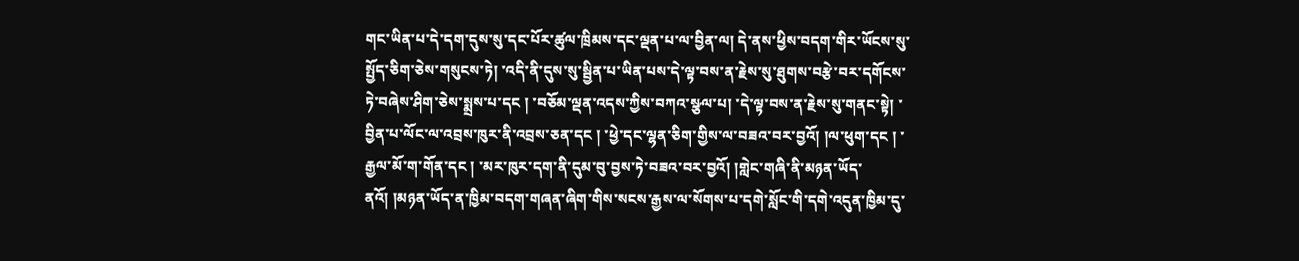གང་ཡིན་པ་དེ་དག་དུས་སུ་དང་པོར་ཚུལ་ཁྲིམས་དང་ལྡན་པ་ལ་བྱིན་ལ། དེ་ནས་ཕྱིས་བདག་གིར་ཡོངས་སུ་སྤྱོད་ཅིག་ཅེས་གསུངས་ཏེ། ་འདི་ནི་དུས་སུ་སྦྱིན་པ་ཡིན་པས་དེ་ལྟ་བས་ན་རྗེས་སུ་ཐུགས་བརྩེ་བར་དགོངས་ཏེ་བཞེས་ཤིག་ཅེས་སྨྲས་པ་དང ། ་བཅོམ་ལྡན་འདས་ཀྱིས་བཀའ་སྩལ་པ། ་དེ་ལྟ་བས་ན་རྗེས་སུ་གནང་སྟེ། ་བྱིན་པ་ལོང་ལ་འབྲས་ཁུར་ནི་འབྲས་ཅན་དང ། ་ཕྱེ་དང་ལྷན་ཅིག་གྱིས་ལ་བཟའ་བར་བྱའོ། །ལ་ཕུག་དང ། ་རྒྱལ་མོ་ག་གོན་དང ། ་མར་ཁུར་དག་ནི་དུམ་བུ་བྱས་ཏེ་བཟའ་བར་བྱའོ། །གླེང་གཞི་ནི་མཉན་ཡོད་ནའོ། །མཉན་ཡོད་ན་ཁྱིམ་བདག་གཞན་ཞིག་གིས་སངས་རྒྱས་ལ་སོགས་པ་དགེ་སློང་གི་དགེ་འདུན་ཁྱིམ་དུ་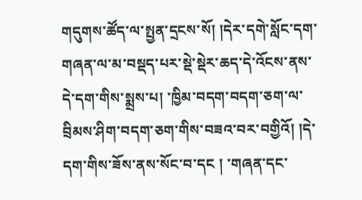གདུགས་ཚོད་ལ་སྤྱན་དྲངས་སོ། །དེར་དགེ་སློང་དག་གཞན་ལ་མ་བསྡད་པར་སྡེ་སྡེར་ཆད་དེ་འོངས་ནས་དེ་དག་གིས་སྨྲས་པ། ་ཁྱིམ་བདག་བདག་ཅག་ལ་བྲིམས་ཤིག་བདག་ཅག་གིས་བཟའ་བར་བགྱིའོ། །དེ་དག་གིས་ཟོས་ནས་སོང་བ་དང ། ་གཞན་དང་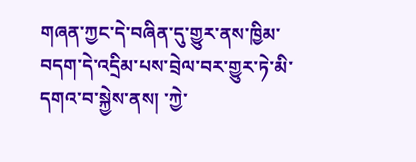གཞན་ཀྱང་དེ་བཞིན་དུ་གྱུར་ནས་ཁྱིམ་བདག་དེ་འདྲིམ་པས་བྲེལ་བར་གྱུར་ཏེ་མི་དགའ་བ་སྐྱེས་ནས། ་ཀྱེ་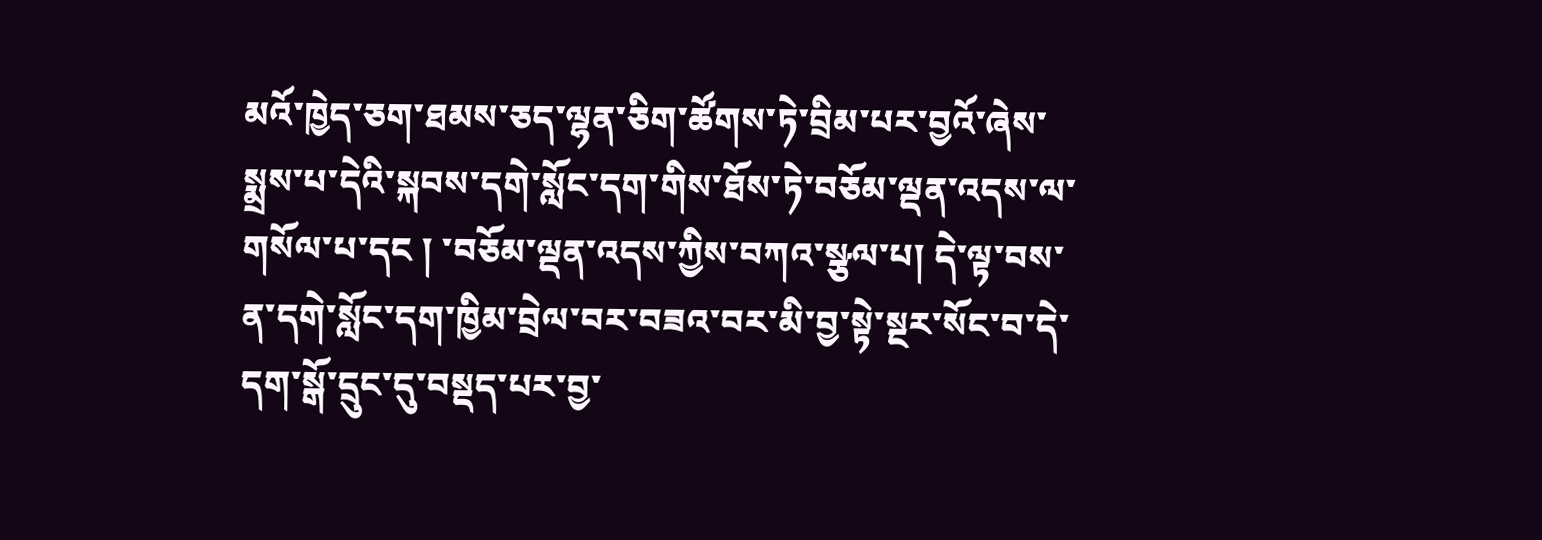མའོ་ཁྱེད་ཅག་ཐམས་ཅད་ལྷན་ཅིག་ཚོགས་ཏེ་བྲིམ་པར་བྱའོ་ཞེས་སྨྲས་པ་དེའི་སྐབས་དགེ་སློང་དག་གིས་ཐོས་ཏེ་བཅོམ་ལྡན་འདས་ལ་གསོལ་པ་དང ། ་བཅོམ་ལྡན་འདས་ཀྱིས་བཀའ་སྩལ་པ། དེ་ལྟ་བས་ན་དགེ་སློང་དག་ཁྱིམ་བྲེལ་བར་བཟའ་བར་མི་བྱ་སྟེ་སྔར་སོང་བ་དེ་དག་སྒོ་དྲུང་དུ་བསྡད་པར་བྱ་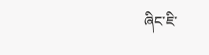ཞིང་ཇི་